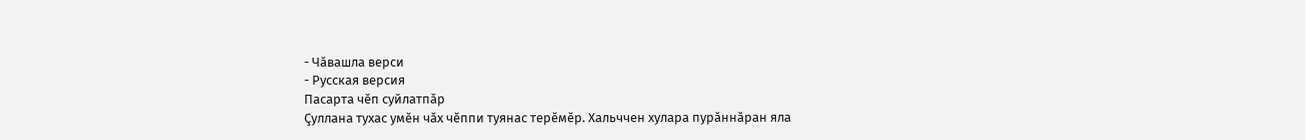- Чăвашла верси
- Русская версия
Пасарта чĕп суйлатпăр
Çуллана тухас умĕн чăх чĕппи туянас терĕмĕр. Хальччен хулара пурăннăран яла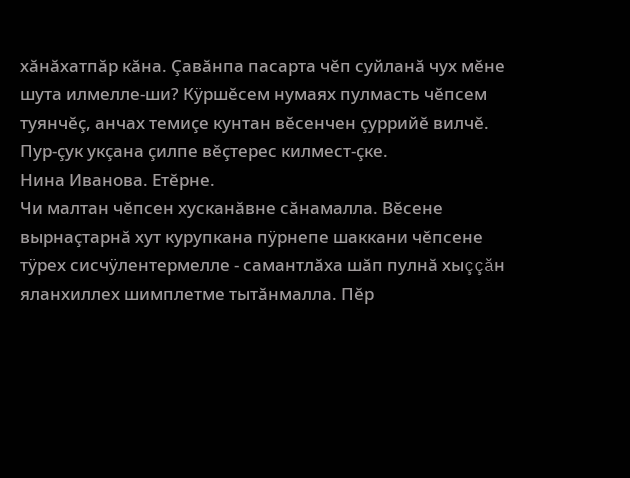хăнăхатпăр кăна. Çавăнпа пасарта чĕп суйланă чух мĕне шута илмелле-ши? Кÿршĕсем нумаях пулмасть чĕпсем туянчĕç, анчах темиçе кунтан вĕсенчен çуррийĕ вилчĕ. Пур-çук укçана çилпе вĕçтерес килмест-çке.
Нина Иванова. Етĕрне.
Чи малтан чĕпсен хусканăвне сăнамалла. Вĕсене вырнаçтарнă хут курупкана пÿрнепе шаккани чĕпсене тÿрех сисчÿлентермелле - самантлăха шăп пулнă хыççăн яланхиллех шимплетме тытăнмалла. Пĕр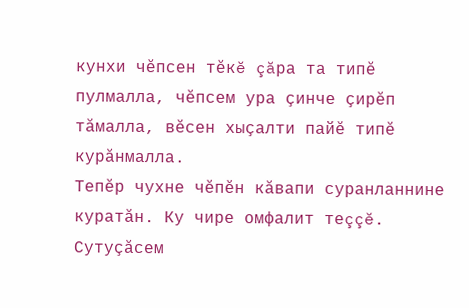кунхи чĕпсен тĕкĕ çăра та типĕ пулмалла, чĕпсем ура çинче çирĕп тăмалла, вĕсен хыçалти пайĕ типĕ курăнмалла.
Тепĕр чухне чĕпĕн кăвапи суранланнине куратăн. Ку чире омфалит теççĕ. Сутуçăсем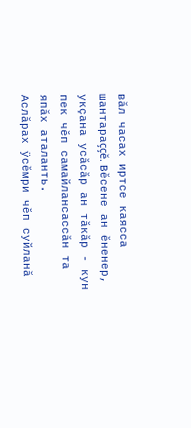вăл часах иртсе каясса шантараççĕ. Вĕсене ан ĕненер, укçана усăсăр ан тăкăр - кун пек чĕп самайлансассăн та япăх аталанть.
Аслăрах ÿсĕмри чĕп суйланă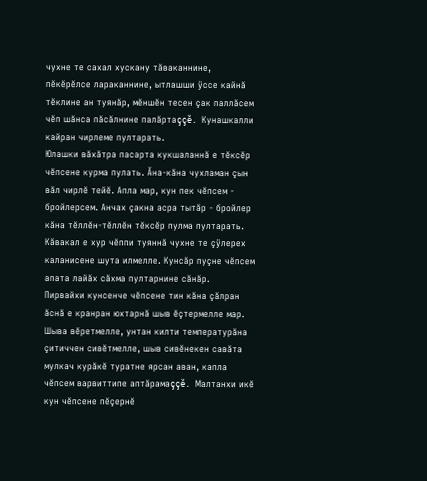чухне те сахал хускану тăваканнине, пĕкĕрĕлсе лараканнине, ытлашши ÿссе кайнă тĕклине ан туянăр, мĕншĕн тесен çак паллăсем чĕп шăнса пăсăлнине палăртаççĕ. Кунашкалли кайран чирлеме пултарать.
Юлашки вăхăтра пасарта кукшаланнă е тĕксĕр чĕпсене курма пулать. Ăна-кăна чухламан çын вăл чирлĕ тейĕ. Апла мар, кун пек чĕпсем - бройлерсем. Анчах çакна асра тытăр - бройлер кăна тĕллĕн-тĕллĕн тĕксĕр пулма пултарать.
Кăвакал е хур чĕппи туяннă чухне те çÿлерех каланисене шута илмелле. Кунсăр пуçне чĕпсем апата лайăх сăхма пултарнине сăнăр.
Пирвайхи кунсенче чĕпсене тин кăна çăлран ăснă е кранран юхтарнă шыв ĕçтермелле мар. Шыва вĕретмелле, унтан килти температурăна çитиччен сивĕтмелле, шыв сивĕнекен савăта мулкач курăкĕ туратне ярсан аван, капла чĕпсем варвиттипе аптăрамаççĕ. Малтанхи икĕ кун чĕпсене пĕçернĕ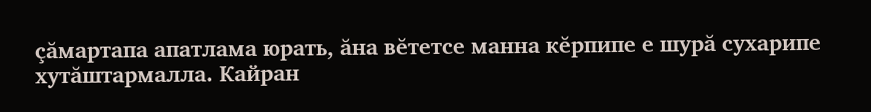çăмартапа апатлама юрать, ăна вĕтетсе манна кĕрпипе е шурă сухарипе хутăштармалла. Кайран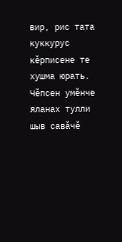вир, рис тата куккурус кĕрписене те хушма юрать. Чĕпсен умĕнче яланах тулли шыв савăчĕ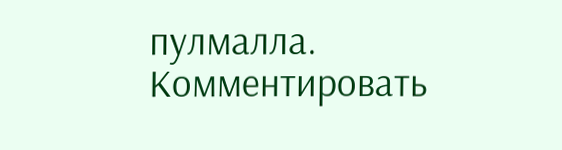пулмалла.
Комментировать